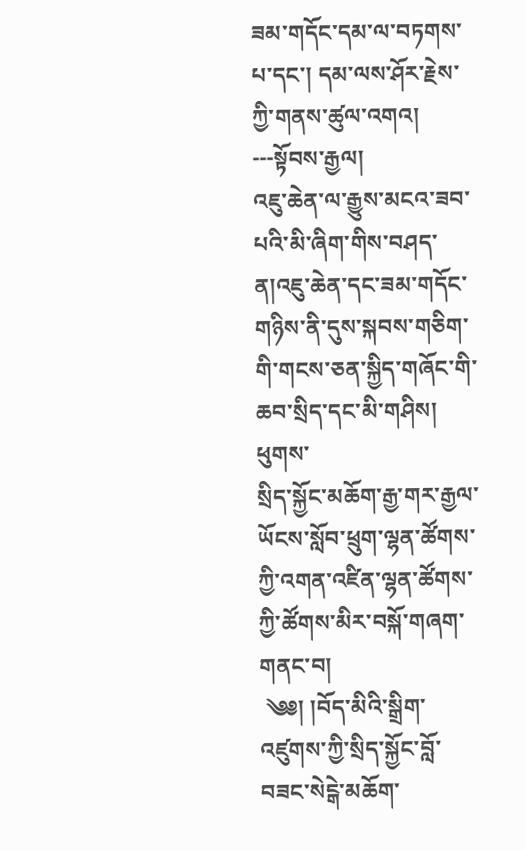ཟམ་གདོང་དམ་ལ་བཏགས་པ་དང་། དམ་ལས་ཤོར་རྗེས་ཀྱི་གནས་ཚུལ་འགའ།
---སྟོབས་རྒྱལ།
འཇུ་ཆེན་ལ་རྒྱུས་མངའ་ཟབ་པའི་མི་ཞིག་གིས་བཤད་ན།འཇུ་ཆེན་དང་ཟམ་གདོང་གཉིས་ནི་དུས་སྐབས་གཅིག་གི་གངས་ཅན་སྐྱིད་གཞོང་གི་ཆབ་སྲིད་དང་མི་གཤིས། ཕུགས་
སྲིད་སྐྱོང་མཆོག་རྒྱ་གར་རྒྱལ་ཡོངས་སློབ་ཕྲུག་ལྷན་ཚོགས་ཀྱི་འགན་འཛིན་ལྷན་ཚོགས་ཀྱི་ཚོགས་མིར་བསྐོ་གཞག་གནང་བ།
 ༄༅། །བོད་མིའི་སྒྲིག་འཛུགས་ཀྱི་སྲིད་སྐྱོང་བློ་བཟང་སེངྒེ་མཆོག་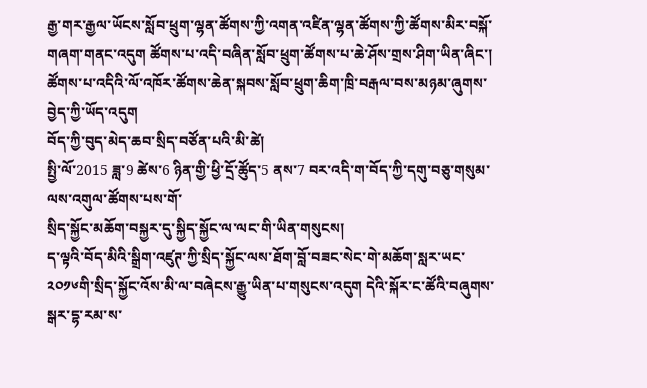རྒྱ་གར་རྒྱལ་ཡོངས་སློབ་ཕྲུག་ལྷན་ཚོགས་ཀྱི་འགན་འཛིན་ལྷན་ཚོགས་ཀྱི་ཚོགས་མིར་བསྐོ་གཞག་གནང་འདུག ཚོགས་པ་འདི་བཞིན་སློབ་ཕྲུག་ཚོགས་པ་ཆེ་ཤོས་གྲས་ཤིག་ཡིན་ཞིང་། ཚོགས་པ་འདིའི་ལོ་འཁོར་ཚོགས་ཆེན་སྐབས་སློབ་ཕྲུག་ཆིག་ཁྲི་བརྒལ་བས་མཉམ་ཞུགས་བྱེད་ཀྱི་ཡོད་འདུག
བོད་ཀྱི་བུད་མེད་ཆབ་སྲིད་བཙོན་པའི་མི་ཚེ།
སྤྱི་ལོ་2015 ཟླ་9 ཚེས་6 ཉིན་གྱི་ཕྱི་དྲོ་ཚོུད་5 ནས་7 བར་འདི་ག་བོད་ཀྱི་དགུ་བཅུ་གསུམ་ལས་འགུལ་ཚོགས་པས་གོ་
སྲིད་སྐྱོང་མཆོག་བསྐྱར་དུ་སྐྱིད་སྐྱོང་ལ་ལང་གི་ཡིན་གསུངས།
ད་ལྟའི་བོད་མིའི་སྒྲིག་འཛུཊ་ཀྱི་སྲིད་སྐྱོང་ལས་ཐོག་བློ་བཟང་སེང་གེ་མཆོག་སླར་ཡང་༢༠༡༦གི་སྲིད་སྐྱོང་འོས་མི་ལ་བཞེངས་རྒྱུ་ཡིན་པ་གསུངས་འདུག དེའི་སྐོར་ང་ཚོའི་བཞུགས་སྒར་དྷ་རམ་ས་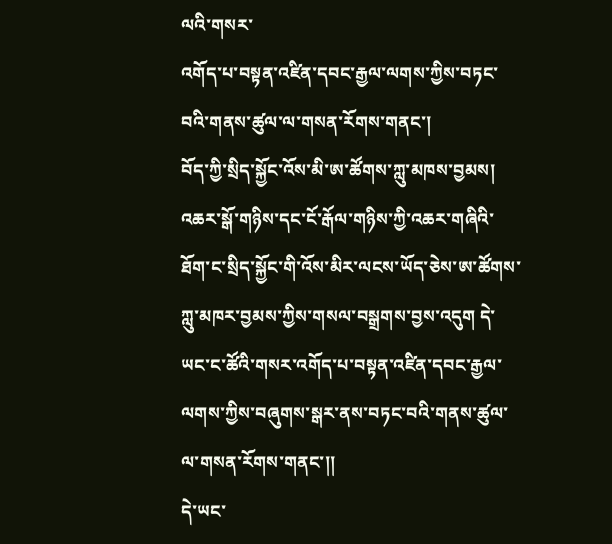ལའི་གསར་
འགོད་པ་བསྟན་འཛིན་དབང་རྒྱལ་ལགས་ཀྱིས་བཏང་བའི་གནས་ཚུལ་ལ་གསན་རོགས་གནང་།
བོད་ཀྱི་སྲིད་སྐྱོང་འོས་མི་ཨ་ཚོགས་ཀླུ་མཁས་བྱམས།
འཆར་སྒོ་གཉིས་དང་ངོ་རྒོལ་གཉིས་ཀྱི་འཆར་གཞིའི་ཐོག་ང་སྲིད་སྐྱོང་གི་འོས་མིར་ལངས་ཡོད་ཅེས་ཨ་ཚོགས་ཀླུ་མཁར་བྱམས་ཀྱིས་གསལ་བསྒྲགས་བྱས་འདུག དེ་ཡང་ང་ཚོའི་གསར་འགོད་པ་བསྟན་འཛིན་དབང་རྒྱལ་ལགས་ཀྱིས་བཞུགས་སྒར་ནས་བཏང་བའི་གནས་ཚུལ་ལ་གསན་རོགས་གནང་།།
དེ་ཡང་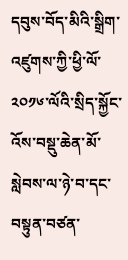དབུས་བོད་མིའི་སྒྲིག་འཛུགས་ཀྱི་ཕྱི་ལོ་༢༠༡༦་ལོའི་སྲིད་སྐྱོང་འོས་བསྡུ་ཆེན་མོ་སླེབས་ལ་ཉེ་བ་དང་བསྟུན་བཙན་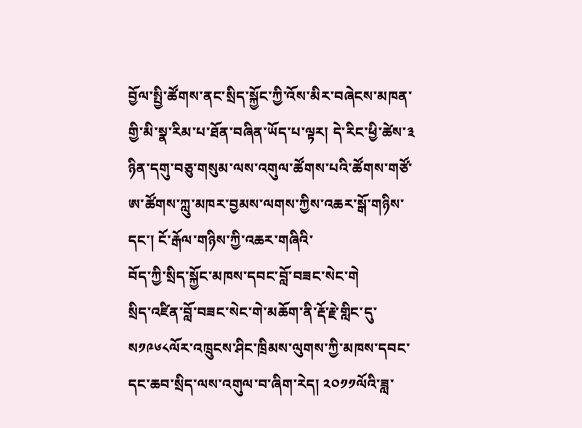བྱོལ་སྤྱི་ཚོགས་ནང་སྲིད་སྐྱོང་ཀྱི་འོས་མིར་བཞེངས་མཁན་གྱི་མི་སྣ་རིམ་པ་ཐོན་བཞིན་ཡོད་པ་ལྟར། དེ་རིང་ཕྱི་ཚེས་༣ ཉིན་དགུ་བཅུ་གསུམ་ལས་འགུལ་ཚོགས་པའི་ཚོགས་གཙོ་ཨ་ཚོགས་ཀླུ་མཁར་བྱམས་ལགས་ཀྱིས་འཆར་སྒོ་གཉིས་དང་། ངོ་རྒོལ་གཉིས་ཀྱི་འཆར་གཞིའི་
བོད་ཀྱི་སྲིད་སྐྱོང་མཁས་དབང་བློ་བཟང་སེང་གེ
སྲིད་འཛིན་བློ་བཟང་སེང་གེ་མཆོག་ནི་རྡོ་རྗེ་གླིང་དུ་ས༡༩༦༨ལོར་འཁྲུངས་ཤིང་ཁྲིམས་ལུགས་ཀྱི་མཁས་དབང་དང་ཆབ་སྲིད་ལས་འགུལ་བ་ཞིག་རེད། ༢༠༡༡ལོའི་ཟླ་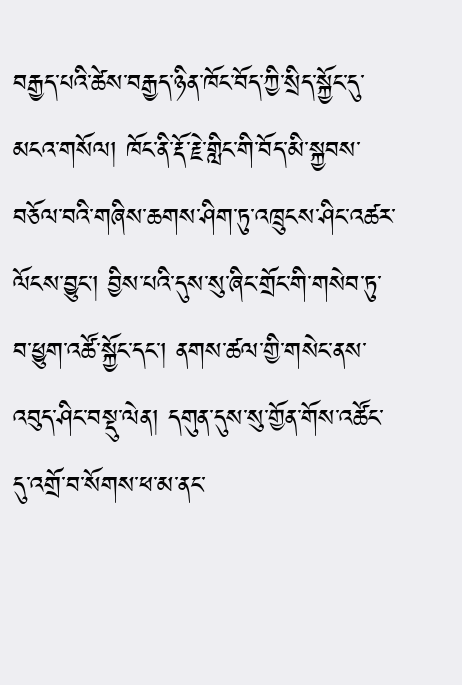བརྒྱད་པའི་ཚེས་བརྒྱད་ཉིན་ཁོང་བོད་ཀྱི་སྲིད་སྐྱོང་དུ་མངའ་གསོལ། ཁོང་ནི་རྡོ་རྗེ་གླིང་གི་བོད་མི་སྐྱབས་བཅོལ་བའི་གཞིས་ཆགས་ཤིག་ཏུ་འཁྲུངས་ཤིང་འཚར་ལོངས་བྱུང་། བྱིས་པའི་དུས་སུ་ཞིང་གྲོང་གི་གསེབ་ཏུ་བ་ཕྱུག་འཚོ་སྐྱོང་དང་། ནགས་ཚལ་གྱི་གསེང་ནས་འབུད་ཤིང་བསྡུ་ལེན། དགུན་དུས་སུ་གྱོན་གོས་འཚོང་དུ་འགྲོ་བ་སོགས་ཕ་མ་ནང་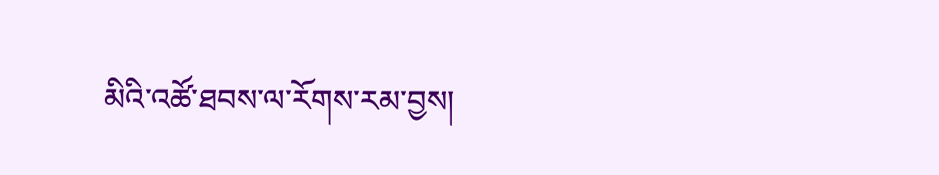མིའི་འཚོ་ཐབས་ལ་རོགས་རམ་བྱས།